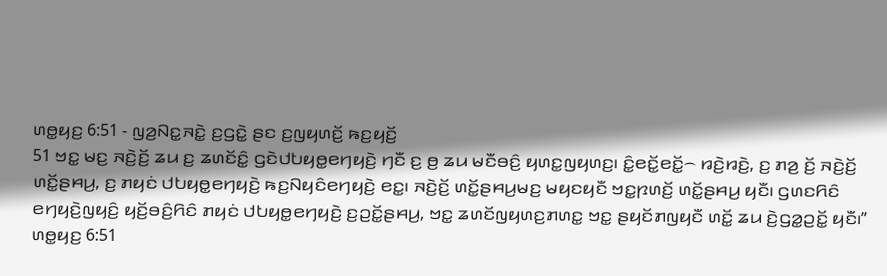ꤛꤥ꤭ꤟꤢ꤬ 6:51 - ꤜꤤ꤬ꤡꤢ꤭ꤏꤢꤧ꤭ ꤢ꤬ꤞꤢꤧ꤭ ꤔꤢ ꤢ꤬ꤜꤟꤛꤢꤩ꤬ ꤒꤢ꤬ꤟꤢꤩ꤬
51 ꤠꤢ꤭ ꤗꤢ꤬ ꤏꤢꤧ꤬ꤢꤩ꤬ ꤘꤣ ꤢ꤬ ꤘꤛꤢꤩꤢꤨ꤭ ꤞꤢꤧꤓꤝꤟꤥ꤭ꤕꤚꤟꤢꤧ꤬ ꤚꤢꤪ ꤢ꤬ ꤥ꤬ ꤘꤣ ꤗꤢꤪꤋꤢꤨ꤬ ꤟꤛꤢ꤭ꤜꤟꤛꤢ꤬꤯ ꤢꤨ꤭ꤕꤢꤩ꤭ꤕꤢꤩ꤭꤮ ꤙꤢꤧ꤬ꤙꤢꤧ꤬, ꤢ꤬ ꤊꤤ꤬ ꤢꤩ꤬ ꤏꤢꤧ꤬ꤢꤩ꤬ ꤛꤢꤩ꤭ꤔꤌꤣ꤬, ꤢ꤬ ꤊꤟꤢꤦ ꤓꤝꤟꤥ꤭ꤕꤚꤟꤢꤧ꤬ ꤒꤢ꤬ꤡꤟꤢꤨꤕꤚꤟꤢꤧ꤬ ꤕꤢ꤭꤯ ꤏꤢꤧ꤬ꤢꤩ꤬ ꤛꤢꤩ꤭ꤔꤌꤣ꤬ꤗꤢ꤬ ꤗꤟꤢꤟꤢꤪ ꤠꤢ꤭ꤐꤛꤢꤩ꤬ ꤛꤢꤩ꤭ꤔꤌꤣ꤬ ꤟꤢꤪ꤯ ꤞꤛꤢꤖꤢꤨ ꤕꤚꤟꤢꤧ꤬ꤜꤟꤢꤨ꤬ ꤟꤢꤩ꤬ꤋꤢꤨ꤬ꤖꤢꤨ ꤊꤟꤢꤦ ꤓꤝꤟꤥ꤭ꤕꤚꤟꤢꤧ꤬ ꤢ꤬ꤑꤢꤩ꤭ꤔꤌꤣ꤬, ꤠꤢ꤭ ꤘꤛꤢꤩꤜꤟꤛꤢ꤬ꤊꤛꤢ꤭ ꤠꤢ꤭ ꤔꤟꤢꤩꤊꤜꤟꤢꤪ ꤛꤢꤩ꤭ ꤘꤣ ꤢꤧ꤬ꤞꤤ꤭ꤑꤢꤩ꤭ ꤟꤢꤪ꤯”
ꤛꤥ꤭ꤟꤢ꤬ 6:51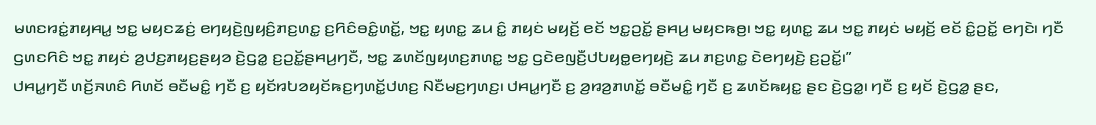ꤗꤛꤢꤙꤢꤦ꤭ꤊꤟꤌꤣ꤭ ꤠꤢ꤭ ꤗꤟꤢꤘꤢꤦ꤬ ꤕꤚꤟꤢꤧ꤬ꤜꤟꤢꤨ꤬ꤊꤢ꤬ꤛꤢ꤭ ꤢ꤬ꤖꤢꤨꤋꤢꤨ꤭ꤛꤢꤩ꤭, ꤠꤢ꤭ ꤟꤛꤢ꤭ ꤘꤣ ꤢꤨ꤭ ꤊꤟꤢꤦ ꤗꤟꤢꤩ꤬ ꤕꤢꤩ ꤠꤢ꤭ꤑꤢꤩ꤭ ꤔꤌꤣ꤬ ꤗꤟꤢꤒꤥ꤬꤯ ꤠꤢ꤭ ꤟꤛꤢ꤭ ꤘꤣ ꤠꤢ꤭ ꤊꤟꤢꤦ ꤗꤟꤢꤩ꤬ ꤕꤢꤩ ꤢꤨ꤭ꤑꤢꤩ꤭ ꤕꤚꤢꤧ꤯ ꤚꤢꤪ ꤞꤛꤢꤖꤢꤨ ꤠꤢ꤭ ꤊꤟꤢꤦ ꤤ꤬ꤓꤢ꤬ꤊꤟꤢ꤬ꤔꤟꤤ ꤢꤧ꤬ꤞꤤ꤭ ꤢ꤬ꤑꤢꤩ꤭ꤔꤌꤣ꤬ꤚꤢꤪ, ꤠꤢ꤭ ꤘꤛꤢꤩꤜꤟꤛꤢ꤬ꤊꤛꤢ꤭ ꤠꤢ꤭ ꤞꤢꤧꤕꤜꤢꤪ꤬ꤓꤝꤟꤥ꤭ꤕꤚꤟꤢꤧ꤬ ꤘꤣ ꤊꤢ꤬ꤛꤢ꤭ ꤢꤧꤕꤚꤟꤢꤧ꤬ ꤢ꤬ꤑꤢꤩ꤭꤯”
ꤓꤌꤣ꤭ꤚꤢꤪ ꤛꤢꤩ꤬ꤏꤛꤢꤨ ꤖꤛꤢꤩ ꤋꤢꤪꤗꤢꤨ꤭ ꤚꤢꤪ ꤢ꤬ ꤟꤢꤩꤙꤝꤤꤟꤢꤩꤒꤢ꤬ꤚꤛꤢꤩ꤭ꤓꤛꤢ꤬ ꤡꤢꤪꤗꤢ꤬ꤚꤛꤢ꤬꤯ ꤓꤌꤣ꤭ꤚꤢꤪ ꤢ꤬ ꤤ꤬ꤙꤤ꤬ꤊꤛꤢꤩ꤭ ꤋꤢꤪꤗꤢꤨ꤭ ꤚꤢꤪ ꤢ꤬ ꤘꤛꤢꤩꤒꤟꤢ꤭ ꤔꤢ ꤢꤧ꤬ꤞꤤ꤭꤯ ꤚꤢꤪ ꤢ꤬ ꤟꤢꤩ ꤢꤧ꤬ꤞꤤ꤭ ꤔꤢ,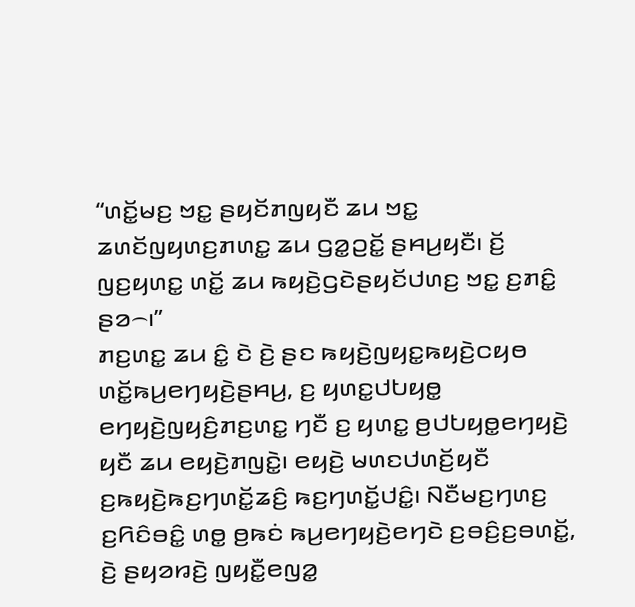“ꤛꤢꤩ꤭ꤗꤢ꤬ ꤠꤢ꤭ ꤔꤟꤢꤩꤊꤜꤟꤢꤪ ꤘꤣ ꤠꤢ꤭ ꤘꤛꤢꤩꤜꤟꤛꤢ꤬ꤊꤛꤢ꤭ ꤘꤣ ꤞꤤ꤭ꤑꤢꤩ꤭ ꤔꤌꤣ꤬ꤟꤢꤪ꤯ ꤢꤩ꤬ ꤜꤢ꤬ꤟꤛꤢ꤭ ꤛꤢꤩ꤭ ꤘꤣ ꤒꤟꤢꤧ꤬ꤞꤢꤧꤔꤟꤢꤩꤓꤛꤢ꤬ ꤠꤢ꤭ ꤢ꤬ꤊꤢꤨ꤭ ꤔꤤ꤮꤯”
ꤊꤢ꤬ꤛꤢ꤭ ꤘꤣ ꤢꤨ꤭ ꤢꤧ ꤢꤧ꤬ ꤔꤢ ꤒꤟꤢꤧ꤬ꤜꤟꤢ꤭ꤒꤟꤢꤧ꤬ꤍꤟꤥ ꤛꤢꤩ꤭ꤒꤣ꤬ꤕꤚꤟꤢꤧ꤬ꤔꤌꤣ꤬, ꤢ꤬ ꤟꤛꤢ꤭ꤓꤝꤟꤥ꤭ ꤕꤚꤟꤢꤧ꤬ꤜꤟꤢꤨ꤬ꤊꤢ꤬ꤛꤢ꤭ ꤚꤢꤪ ꤢ꤬ ꤟꤛꤢ꤭ ꤥ꤬ꤓꤝꤟꤥ꤭ꤕꤚꤟꤢꤧ꤬ ꤟꤢꤪ ꤘꤣ ꤕꤟꤢꤧ꤬ꤊꤜꤢꤧ꤭꤯ ꤕꤟꤢꤧ꤬ ꤗꤛꤢꤓꤛꤢꤩ꤬ꤟꤢꤪ ꤢ꤬ꤒꤟꤢꤧ꤬ꤒꤢ꤬ꤚꤛꤢꤩ꤭ꤘꤢꤨ꤬ ꤒꤢ꤬ꤚꤛꤢꤩ꤭ꤓꤢꤨ꤭꤯ ꤡꤢꤪꤗꤢ꤬ꤚꤛꤢ꤬ ꤢ꤬ꤖꤢꤨꤋꤢꤨ꤭ ꤛꤥ꤭ ꤥ꤬ꤒꤢꤦ ꤒꤣ꤬ꤕꤚꤟꤢꤧ꤬ꤕꤚꤢꤧ ꤢ꤬ꤋꤢꤨ꤬ꤢ꤬ꤋꤛꤢꤩ꤭, ꤢꤧ꤬ ꤔꤟꤤꤙꤢꤧ꤬ ꤜꤟꤢꤪ꤭ꤕꤜꤤ꤭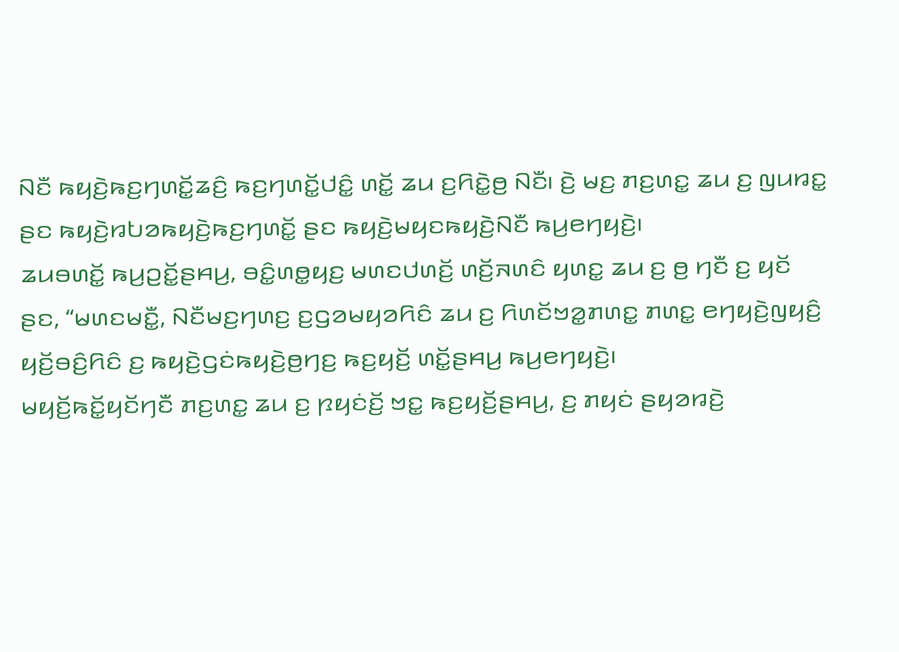ꤡꤢꤪ ꤒꤟꤢꤧ꤬ꤒꤢ꤬ꤚꤛꤢꤩ꤭ꤘꤢꤨ꤬ ꤒꤢ꤬ꤚꤛꤢꤩ꤭ꤓꤢꤨ꤭ ꤛꤢꤩ꤭ ꤘꤣ ꤢ꤬ꤖꤢꤧ꤭ꤥ꤬ ꤡꤢꤪ꤯ ꤢꤧ꤬ ꤗꤢ꤬ ꤊꤢ꤬ꤛꤢ꤭ ꤘꤣ ꤢ꤬ ꤜꤣꤙꤢ꤭ ꤔꤢ ꤒꤟꤢꤧ꤬ꤙꤝꤤꤒꤟꤢꤧ꤬ꤒꤢ꤬ꤚꤛꤢꤩ꤭ ꤔꤢ ꤒꤟꤢꤧ꤬ꤗꤟꤢꤒꤟꤢꤧ꤬ꤡꤢꤪ ꤒꤣ꤬ꤕꤚꤟꤢꤧ꤬꤯
ꤘꤣꤋꤛꤢꤩ꤭ ꤒꤣ꤬ꤑꤢꤩ꤭ꤔꤌꤣ꤬, ꤋꤢꤨ꤭ꤛꤥ꤭ꤟꤢ꤬ ꤗꤛꤢꤓꤛꤢꤩ꤬ ꤛꤢꤩ꤬ꤏꤛꤢꤨ ꤟꤛꤢ꤭ ꤘꤣ ꤢ꤬ ꤥ꤬ ꤚꤢꤪ ꤢ꤬ ꤟꤢꤩ ꤔꤢ, “ꤗꤛꤢꤗꤢꤪ꤭, ꤡꤢꤪꤗꤢ꤬ꤚꤛꤢ꤬ ꤢ꤬ꤞꤤꤗꤟꤤꤖꤢꤨ ꤘꤣ ꤢ꤬ ꤖꤛꤢꤩꤠꤤ꤭ꤊꤛꤢ꤭ ꤊꤛꤢ꤭ ꤕꤚꤟꤢꤧ꤬ꤜꤟꤢꤨ꤬ ꤟꤢꤩ꤬ꤋꤢꤨ꤬ꤖꤢꤨ ꤢ꤬ ꤒꤟꤢꤧ꤬ꤞꤢꤦꤒꤟꤢꤧ꤬ꤥ꤬ꤚꤢ꤬ ꤒꤢ꤬ꤟꤢꤩ꤬ ꤛꤢꤩ꤭ꤔꤌꤣ꤬ ꤒꤣ꤬ꤕꤚꤟꤢꤧ꤬꤯
ꤗꤟꤢꤩ꤬ꤒꤢꤩ꤭ꤟꤢꤩꤚꤢꤪ ꤊꤢ꤬ꤛꤢ꤭ ꤘꤣ ꤢ꤬ ꤐꤟꤢꤦꤢꤩ꤬ ꤠꤢ꤭ ꤒꤢ꤬ꤟꤢꤩ꤬ꤔꤌꤣ꤬, ꤢ꤬ ꤊꤟꤢꤦ ꤔꤟꤤꤙꤢꤧ꤬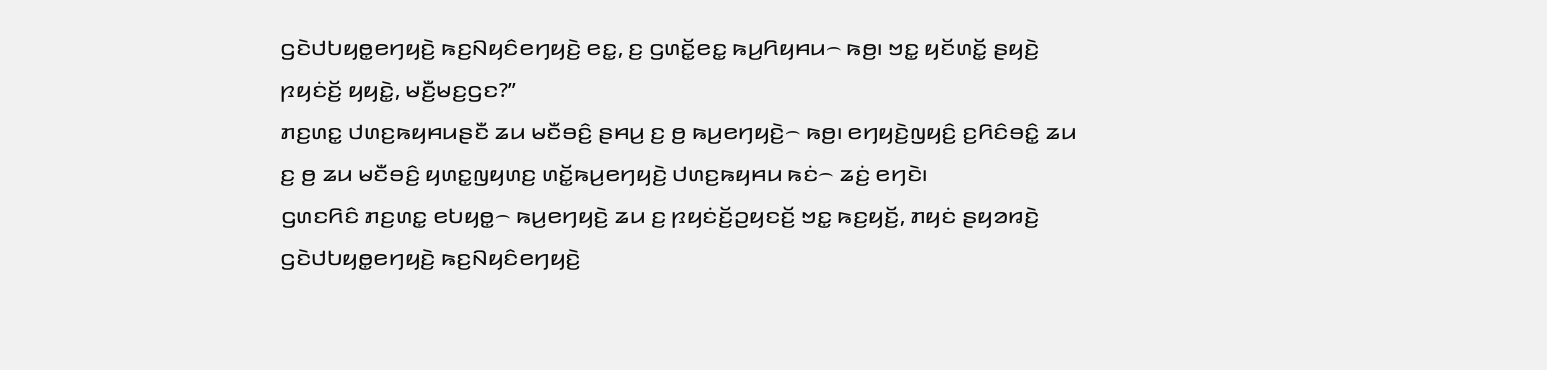ꤞꤢꤧꤓꤝꤟꤥ꤭ꤕꤚꤟꤢꤧ꤬ ꤒꤢ꤬ꤡꤟꤢꤨꤕꤚꤟꤢꤧ꤬ ꤕꤢ꤭, ꤢ꤬ ꤞꤛꤢꤩ꤭ꤕꤢ꤭ ꤒꤣ꤬ꤖꤟꤌꤣ꤮ ꤒꤥ꤬꤯ ꤠꤢ꤭ ꤟꤢꤩꤛꤢꤩ꤭ ꤔꤟꤢꤧ꤬ ꤐꤟꤢꤦꤢꤩ꤬ ꤟꤟꤢꤧ꤭, ꤗꤢꤪ꤬ꤗꤢ꤬ꤞꤢ?”
ꤊꤢ꤬ꤛꤢ꤭ ꤓꤛꤢ꤬ꤒꤟꤌꤣꤔꤢꤪ ꤘꤣ ꤗꤢꤪꤋꤢꤨ꤬ ꤔꤌꤣ꤬ ꤢ꤬ ꤥ꤬ ꤒꤣ꤬ꤕꤚꤟꤢꤧ꤬꤮ ꤒꤥ꤬꤯ ꤕꤚꤟꤢꤧ꤬ꤜꤟꤢꤨ꤬ ꤢ꤬ꤖꤢꤨꤋꤢꤨ꤭ ꤘꤣ ꤢ꤬ ꤥ꤬ ꤘꤣ ꤗꤢꤪꤋꤢꤨ꤬ ꤟꤛꤢ꤭ꤜꤟꤛꤢ꤬ ꤛꤢꤩ꤭ꤒꤣ꤬ꤕꤚꤟꤢꤧ꤬ ꤓꤛꤢ꤬ꤒꤟꤌꤣ ꤒꤢꤦ꤮ ꤘꤢꤦ꤬ ꤕꤚꤢꤧ꤯
ꤞꤛꤢꤖꤢꤨ ꤊꤢ꤬ꤛꤢ꤭ ꤕꤝꤟꤥ꤭꤮ ꤒꤣ꤬ꤕꤚꤟꤢꤧ꤬ ꤘꤣ ꤢ꤬ ꤐꤟꤢꤦꤢꤩ꤬ꤑꤟꤢꤢꤩ꤬ ꤠꤢ꤭ ꤒꤢ꤬ꤟꤢꤩ꤬, ꤊꤟꤢꤦ ꤔꤟꤤꤙꤢꤧ꤬ ꤞꤢꤧꤓꤝꤟꤥ꤭ꤕꤚꤟꤢꤧ꤬ ꤒꤢ꤬ꤡꤟꤢꤨꤕꤚꤟꤢꤧ꤬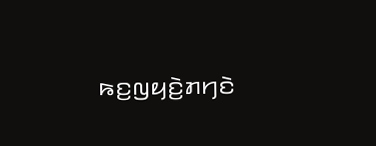ꤒꤢ꤬ꤜꤟꤢꤧ꤬ꤊꤚꤢꤧ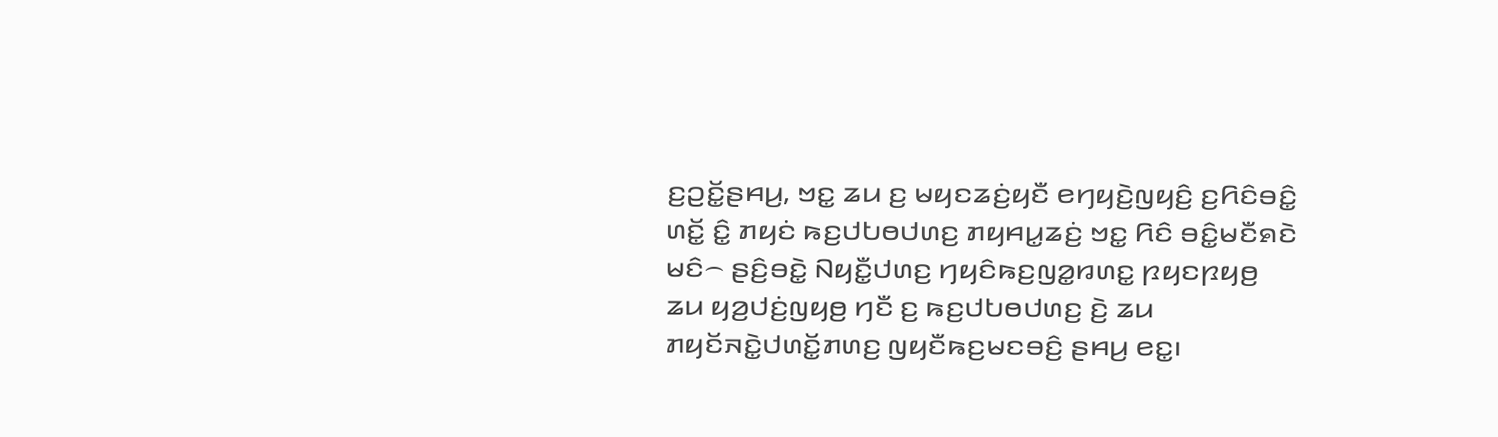ꤢ꤬ꤑꤢꤩ꤭ꤔꤌꤣ꤬, ꤠꤢ꤭ ꤘꤣ ꤢ꤬ ꤗꤟꤢꤘꤢꤦ꤬ꤟꤢꤪ ꤕꤚꤟꤢꤧ꤬ꤜꤟꤢꤨ꤬ ꤢ꤬ꤖꤢꤨꤋꤢꤨ꤭ ꤛꤢꤩ꤭ ꤢꤨ꤭ ꤊꤟꤢꤦ ꤒꤢ꤬ꤓꤝꤥꤓꤛꤢ꤬ ꤊꤟꤌꤣ꤭ꤘꤢꤦ꤬ ꤠꤢ꤭ ꤖꤢꤨ ꤋꤢꤨ꤭ꤗꤢꤪꤎꤢꤧ ꤗꤢꤨ꤮ ꤔꤢꤨ꤬ꤋꤢꤧ꤭ ꤡꤟꤢꤪ꤭ꤓꤛꤢ꤬ ꤚꤟꤢꤨꤒꤢ꤬ꤜꤤ꤭ꤙꤛꤢ꤭ ꤐꤟꤢꤐꤟꤥ꤬ ꤘꤣ ꤟꤤ꤬ꤓꤢꤦ꤬ꤜꤟꤥ꤬ ꤚꤢꤪ ꤢ꤬ ꤒꤢ꤬ꤓꤝꤥꤓꤛꤢ꤬ ꤢꤧ꤬ ꤘꤣ ꤊꤟꤢꤩꤏꤢꤧ꤭ꤓꤛꤢꤩ꤭ꤊꤛꤢ꤬ ꤜꤟꤢꤪꤒꤢ꤬ꤗꤢꤋꤢꤨ꤬ ꤔꤌꤣ꤬ ꤕꤢ꤭꤯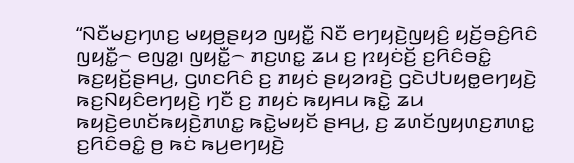“ꤡꤢꤪꤗꤢ꤬ꤚꤛꤢ꤬ ꤗꤟꤥ꤬ꤔꤟꤤ ꤜꤟꤢꤪ꤭ ꤡꤢꤪ ꤕꤚꤟꤢꤧ꤬ꤜꤟꤢꤨ꤬ ꤟꤢꤩ꤬ꤋꤢꤨ꤬ꤖꤢꤨ ꤜꤟꤢꤪ꤭꤮ ꤕꤜꤤ꤭꤯ ꤜꤟꤢꤪ꤭꤮ ꤊꤢ꤬ꤛꤢ꤭ ꤘꤣ ꤢ꤬ ꤐꤟꤢꤦꤢꤩ꤬ ꤢ꤬ꤖꤢꤨꤋꤢꤨ꤭ ꤒꤢ꤬ꤟꤢꤩ꤬ꤔꤌꤣ꤬, ꤞꤛꤢꤖꤢꤨ ꤢ꤬ ꤊꤟꤢꤦ ꤔꤟꤤꤙꤢꤧ꤬ ꤞꤢꤧꤓꤝꤟꤥ꤭ꤕꤚꤟꤢꤧ꤬ ꤒꤢ꤬ꤡꤟꤢꤨꤕꤚꤟꤢꤧ꤬ ꤚꤢꤪ ꤢ꤬ ꤊꤟꤢꤦ ꤒꤟꤌꤣ ꤒꤢꤧ꤭ ꤘꤣ ꤒꤟꤢꤧ꤬ꤕꤛꤢꤩꤒꤟꤢꤧ꤬ꤊꤛꤢ꤭ ꤒꤢꤧ꤭ꤗꤟꤢꤩ ꤔꤌꤣ꤬, ꤢ꤬ ꤘꤛꤢꤩꤜꤟꤛꤢ꤬ꤊꤛꤢ꤭ ꤢ꤬ꤖꤢꤨꤋꤢꤨ꤭ ꤥ꤬ ꤒꤢꤦ ꤒꤣ꤬ꤕꤚꤟꤢꤧ꤬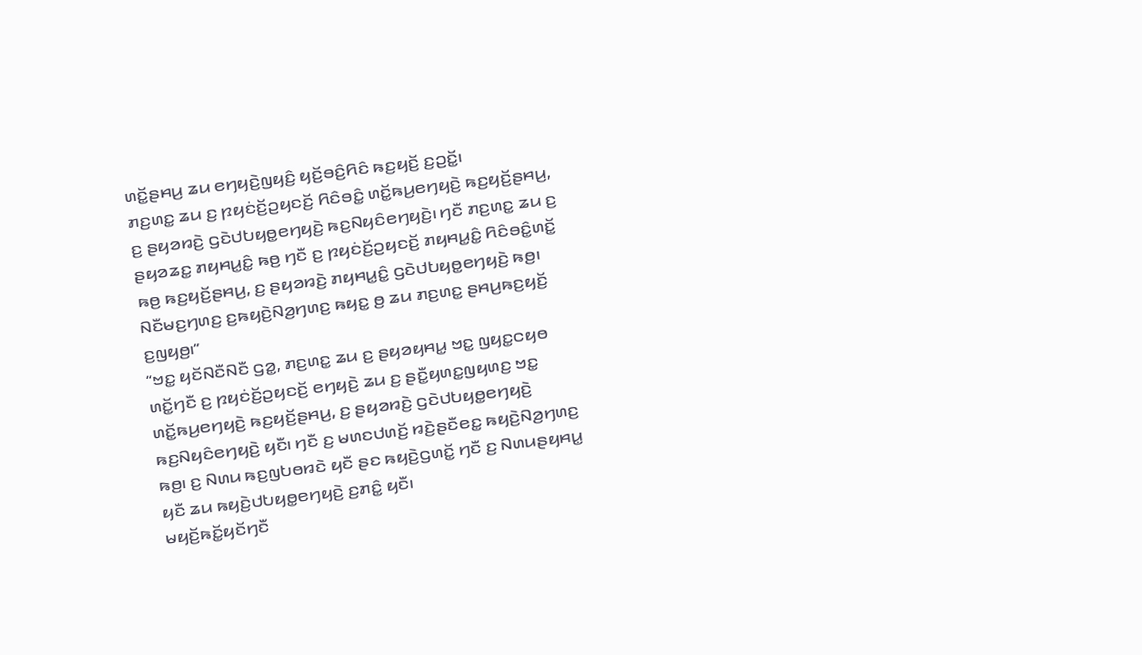ꤛꤢꤩ꤭ꤔꤌꤣ꤬ ꤘꤣ ꤕꤚꤟꤢꤧ꤬ꤜꤟꤢꤨ꤬ ꤟꤢꤩ꤬ꤋꤢꤨ꤬ꤖꤢꤨ ꤒꤢ꤬ꤟꤢꤩ꤬ ꤢ꤬ꤑꤢꤩ꤭꤯
ꤊꤢ꤬ꤛꤢ꤭ ꤘꤣ ꤢ꤬ ꤐꤟꤢꤦꤢꤩ꤬ꤑꤟꤢꤢꤩ꤬ ꤖꤢꤨꤋꤢꤨ꤭ ꤛꤢꤩ꤭ꤒꤣ꤬ꤕꤚꤟꤢꤧ꤬ ꤒꤢ꤬ꤟꤢꤩ꤬ꤔꤌꤣ꤬, ꤢ꤬ ꤔꤟꤤꤙꤢꤧ꤬ ꤞꤢꤧꤓꤝꤟꤥ꤭ꤕꤚꤟꤢꤧ꤬ ꤒꤢ꤬ꤡꤟꤢꤨꤕꤚꤟꤢꤧ꤬꤯ ꤚꤢꤪ ꤊꤢ꤬ꤛꤢ꤭ ꤘꤣ ꤢ꤬ ꤔꤟꤤꤘꤢ꤭ ꤊꤟꤌꤣ꤭ꤢꤨ꤭ ꤒꤥ꤬ ꤚꤢꤪ ꤢ꤬ ꤐꤟꤢꤦꤢꤩ꤬ꤑꤟꤢꤢꤩ꤬ ꤊꤟꤌꤣ꤭ꤢꤨ꤭ ꤖꤢꤨꤋꤢꤨ꤭ꤛꤢꤩ꤭ ꤒꤥ꤬ ꤒꤢ꤬ꤟꤢꤩ꤬ꤔꤌꤣ꤬, ꤢ꤬ ꤔꤟꤤꤙꤢꤧ꤬ ꤊꤟꤌꤣ꤭ꤢꤨ꤭ ꤞꤢꤧꤓꤝꤟꤥ꤭ꤕꤚꤟꤢꤧ꤬ ꤒꤥ꤬꤯ ꤡꤢꤪꤗꤢ꤬ꤚꤛꤢ꤬ ꤢ꤬ꤒꤟꤢꤧ꤬ꤡꤤ꤬ꤚꤛꤢ꤬ ꤒꤟꤢ꤭ ꤥ꤬ ꤘꤣ ꤊꤢ꤬ꤛꤢ꤭ ꤔꤌꤣ꤬ꤒꤢ꤬ꤟꤢꤩ꤬ ꤢ꤬ꤜꤟꤥ꤬꤯”
“ꤠꤢ꤭ ꤟꤢꤩꤡꤢꤪꤡꤢꤪ ꤞꤤ꤭, ꤊꤢ꤬ꤛꤢ꤭ ꤘꤣ ꤢ꤬ ꤔꤟꤤꤟꤌꤣ꤭ ꤠꤢ꤭ ꤜꤟꤢ꤭ꤍꤟꤥ ꤛꤢꤩ꤭ꤚꤢꤪ ꤢ꤬ ꤐꤟꤢꤦꤢꤩ꤬ꤑꤟꤢꤢꤩ꤬ ꤕꤚꤟꤢꤧ꤬ ꤘꤣ ꤢ꤬ ꤔꤢꤪ꤭ꤟꤛꤢ꤭ꤜꤟꤛꤢ꤬ ꤠꤢ꤭ ꤛꤢꤩ꤭ꤒꤣ꤬ꤕꤚꤟꤢꤧ꤬ ꤒꤢ꤬ꤟꤢꤩ꤬ꤔꤌꤣ꤬, ꤢ꤬ ꤔꤟꤤꤙꤢꤧ꤬ ꤞꤢꤧꤓꤝꤟꤥ꤭ꤕꤚꤟꤢꤧ꤬ ꤒꤢ꤬ꤡꤟꤢꤨꤕꤚꤟꤢꤧ꤬ ꤟꤢꤪ꤯ ꤚꤢꤪ ꤢ꤬ ꤗꤛꤢꤓꤛꤢꤩ꤬ ꤙꤢꤧ꤬ꤔꤢꤪꤕꤢ꤭ ꤒꤟꤢꤧ꤬ꤡꤤ꤬ꤚꤛꤢ꤬ ꤒꤥ꤬꤯ ꤢ꤬ ꤡꤛꤣ ꤒꤢ꤬ꤜꤝꤥꤙꤢꤧ ꤟꤢꤪ ꤔꤢ ꤒꤟꤢꤧ꤬ꤞꤛꤢꤩ꤭ ꤚꤢꤪ ꤢ꤬ ꤡꤛꤣꤔꤟꤌꤣ꤭ ꤟꤢꤪ ꤘꤣ ꤒꤟꤢꤧ꤬ꤓꤝꤟꤥ꤭ꤕꤚꤟꤢꤧ꤬ ꤢ꤬ꤊꤢꤨ꤭ ꤟꤢꤪ꤯
ꤗꤟꤢꤩ꤬ꤒꤢꤩ꤭ꤟꤢꤩꤚꤢꤪ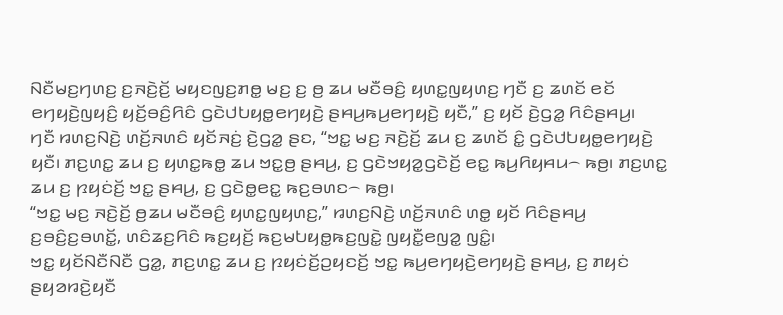ꤡꤢꤪꤗꤢ꤬ꤚꤛꤢ꤬ ꤢ꤬ꤏꤢꤧ꤬ꤢꤩ꤬ ꤗꤟꤢꤜꤢ꤬ꤊꤥ꤭ ꤗꤢ꤬ ꤢ꤬ ꤥ꤬ ꤘꤣ ꤗꤢꤪꤋꤢꤨ꤬ ꤟꤛꤢ꤭ꤜꤟꤛꤢ꤬ ꤚꤢꤪ ꤢ꤬ ꤘꤛꤢꤩ ꤕꤢꤩ ꤕꤚꤟꤢꤧ꤬ꤜꤟꤢꤨ꤬ ꤟꤢꤩ꤬ꤋꤢꤨ꤬ꤖꤢꤨ ꤞꤢꤧꤓꤝꤟꤥ꤭ꤕꤚꤟꤢꤧ꤬ ꤔꤌꤣ꤬ꤒꤣ꤬ꤕꤚꤟꤢꤧ꤬ ꤟꤢꤪ,” ꤢ꤬ ꤟꤢꤩ ꤢꤧ꤬ꤞꤤ꤭ ꤖꤢꤨꤔꤌꤣ꤬꤯
ꤚꤢꤪ ꤙꤛꤢ꤬ꤡꤢꤧ꤬ ꤛꤢꤩ꤬ꤏꤛꤢꤨ ꤟꤢꤩꤏꤢꤦ꤬ ꤢꤧ꤬ꤞꤤ꤭ ꤔꤢ, “ꤠꤢ꤭ ꤗꤢ꤬ ꤏꤢꤧ꤬ꤢꤩ꤬ ꤘꤣ ꤢ꤬ ꤘꤛꤢꤩ ꤢꤨ꤭ ꤞꤢꤧꤓꤝꤟꤥ꤭ꤕꤚꤟꤢꤧ꤬ ꤟꤢꤪ꤯ ꤊꤢ꤬ꤛꤢ꤭ ꤘꤣ ꤢ꤬ ꤟꤛꤢ꤭ꤒꤥ꤭ ꤘꤣ ꤠꤢ꤭ꤥ꤬ ꤔꤌꤣ꤬, ꤢ꤬ ꤞꤢꤧꤠꤟꤤ꤭ꤞꤢꤧꤢꤩ꤬ ꤕꤢ꤭ ꤒꤣ꤬ꤖꤟꤌꤣ꤮ ꤒꤥ꤬꤯ ꤊꤢ꤬ꤛꤢ꤭ ꤘꤣ ꤢ꤬ ꤐꤟꤢꤦꤢꤩ꤬ ꤠꤢ꤭ ꤔꤌꤣ꤬, ꤢ꤬ ꤞꤢꤧꤥ꤭ꤕꤢ꤭ ꤒꤢ꤬ꤋꤛꤢ꤮ ꤒꤥ꤬꤯
“ꤠꤢ꤭ ꤗꤢ꤬ ꤏꤢꤧ꤬ꤢꤩ꤬ ꤥ꤬ꤘꤣ ꤗꤢꤪꤋꤢꤨ꤬ ꤟꤛꤢ꤭ꤜꤟꤛꤢ꤬,” ꤙꤛꤢ꤬ꤡꤢꤧ꤬ ꤛꤢꤩ꤬ꤏꤛꤢꤨ ꤛꤥ꤭ ꤟꤢꤩ ꤖꤢꤨꤔꤌꤣ꤬ ꤢ꤬ꤋꤢꤨ꤬ꤢ꤬ꤋꤛꤢꤩ꤭, ꤛꤢꤨꤘꤢ꤬ꤖꤢꤨ ꤒꤢ꤬ꤟꤢꤩ꤬ ꤒꤢ꤬ꤗꤝꤟꤥ꤭ꤒꤢ꤬ꤜꤢꤧ꤭ ꤜꤟꤢꤪ꤭ꤕꤜꤤ꤭ ꤜꤢꤨ꤭꤯
ꤠꤢ꤭ ꤟꤢꤩꤡꤢꤪꤡꤢꤪ ꤞꤤ꤭, ꤊꤢ꤬ꤛꤢ꤭ ꤘꤣ ꤢ꤬ ꤐꤟꤢꤦꤢꤩ꤬ꤑꤟꤢꤢꤩ꤬ ꤠꤢ꤭ ꤒꤣ꤬ꤕꤚꤟꤢꤧ꤬ꤕꤚꤟꤢꤧ꤬ ꤔꤌꤣ꤬, ꤢ꤬ ꤊꤟꤢꤦ ꤔꤟꤤꤙꤢꤧ꤬ꤟꤢꤪ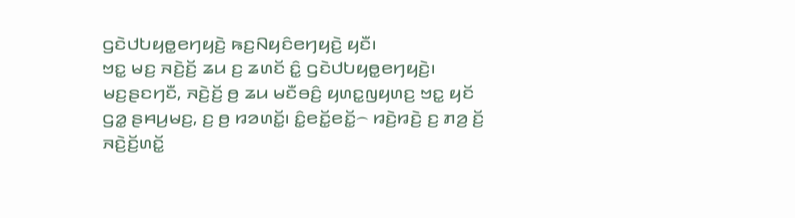ꤞꤢꤧꤓꤝꤟꤥ꤭ꤕꤚꤟꤢꤧ꤬ ꤒꤢ꤬ꤡꤟꤢꤨꤕꤚꤟꤢꤧ꤬ ꤟꤢꤪ꤯
ꤠꤢ꤭ ꤗꤢ꤬ ꤏꤢꤧ꤬ꤢꤩ꤬ ꤘꤣ ꤢ꤬ ꤘꤛꤢꤩ ꤢꤨ꤭ ꤞꤢꤧꤓꤝꤟꤥ꤭ꤕꤚꤟꤢꤧ꤬꤯
ꤗꤢ꤬ꤔꤢꤚꤢꤪ, ꤏꤢꤧ꤬ꤢꤩ꤬ ꤥ꤬ ꤘꤣ ꤗꤢꤪꤋꤢꤨ꤬ ꤟꤛꤢ꤭ꤜꤟꤛꤢ꤬ ꤠꤢ꤭ ꤟꤢꤩ ꤞꤤ꤭ ꤔꤌꤣ꤬ꤗꤢ꤬, ꤢ꤬ ꤥ꤬ ꤙꤤꤛꤢꤩ꤭꤯ ꤢꤨ꤭ꤕꤢꤩ꤭ꤕꤢꤩ꤭꤮ ꤙꤢꤧ꤬ꤙꤢꤧ꤬ ꤢ꤬ ꤊꤤ꤬ ꤢꤩ꤬ ꤏꤢꤧ꤬ꤢꤩ꤬ꤛꤢꤩ꤭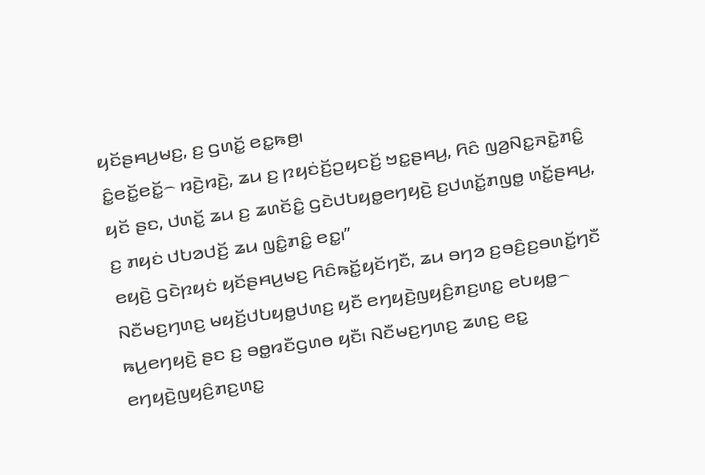ꤟꤢꤩꤔꤌꤣ꤬ꤗꤢ꤬, ꤢ꤬ ꤞꤛꤢꤩ꤭ ꤕꤢ꤭ꤒꤥ꤬꤯
ꤢꤨ꤭ꤕꤢꤩ꤭ꤕꤢꤩ꤭꤮ ꤙꤢꤧ꤬ꤙꤢꤧ꤬, ꤘꤣ ꤢ꤬ ꤐꤟꤢꤦꤢꤩ꤬ꤑꤟꤢꤢꤩ꤬ ꤠꤢ꤭ꤔꤌꤣ꤬, ꤖꤢꤨ ꤜꤤ꤬ꤡꤢ꤭ꤏꤢꤧ꤭ꤊꤢꤨ꤭ ꤟꤢꤩ ꤔꤢ, ꤓꤛꤢꤩ꤭ ꤘꤣ ꤢ꤬ ꤘꤛꤢꤩꤢꤨ꤭ ꤞꤢꤧꤓꤝꤟꤥ꤭ꤕꤚꤟꤢꤧ꤬ ꤢ꤬ꤓꤛꤢꤩ꤭ꤊꤜꤥ꤭ ꤛꤢꤩ꤭ꤔꤌꤣ꤬, ꤢ꤬ ꤊꤟꤢꤦ ꤓꤝꤤꤓꤢꤩ꤬ ꤘꤣ ꤜꤢꤨ꤭ꤊꤢꤨ꤭ ꤕꤢ꤭꤯”
ꤕꤟꤢꤧ꤬ ꤞꤢꤧꤐꤟꤢꤦ ꤟꤢꤩꤔꤌꤣ꤬ꤗꤢ꤬ ꤖꤢꤨꤒꤢꤩ꤭ꤟꤢꤩꤚꤢꤪ, ꤘꤣ ꤋꤚꤤ ꤢ꤬ꤋꤢꤨ꤬ꤢ꤬ꤋꤛꤢꤩ꤭ꤚꤢꤪ ꤡꤢꤪꤗꤢ꤬ꤚꤛꤢ꤬ ꤗꤟꤢꤩ꤬ꤓꤝꤟꤥ꤭ꤓꤛꤢ꤬ ꤟꤢꤪ ꤕꤚꤟꤢꤧ꤬ꤜꤟꤢꤨ꤬ꤊꤢ꤬ꤛꤢ꤭ ꤕꤝꤟꤥ꤭꤮ ꤒꤣ꤬ꤕꤚꤟꤢꤧ꤬ ꤔꤢ ꤢ꤬ ꤋꤥ꤭ꤙꤢꤪꤞꤛꤥ ꤟꤢꤪ꤯ ꤡꤢꤪꤗꤢ꤬ꤚꤛꤢ꤬ ꤘꤛꤢ꤬ ꤕꤢ꤭ ꤕꤚꤟꤢꤧ꤬ꤜꤟꤢꤨ꤬ꤊꤢ꤬ꤛꤢ꤭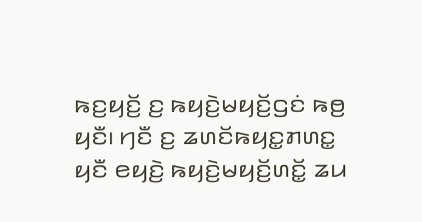ꤒꤢ꤬ꤟꤢꤩ꤬ ꤢ꤬ ꤒꤟꤢꤧ꤬ꤗꤟꤢꤩ꤬ꤞꤢꤦ ꤒꤥ꤬ ꤟꤢꤪ꤯ ꤚꤢꤪ ꤢ꤬ ꤘꤛꤢꤩꤒꤟꤢ꤭ꤊꤛꤢ꤭ ꤟꤢꤪ ꤕꤟꤢꤧ꤬ ꤒꤟꤢꤧ꤬ꤗꤟꤢꤩ꤬ꤛꤢꤩ꤭ ꤘꤣ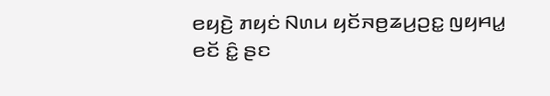ꤕꤟꤢꤧ꤬ ꤊꤟꤢꤦ ꤡꤛꤣ ꤟꤢꤩꤏꤥ꤬ꤘꤣ꤬ꤑꤢ꤭ ꤜꤟꤌꤣ꤭ ꤕꤢꤩ ꤢꤨ꤭ ꤔꤢ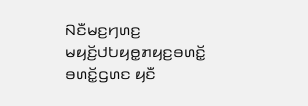ꤡꤢꤪꤗꤢ꤬ꤚꤛꤢ꤬ ꤗꤟꤢꤩ꤬ꤓꤝꤟꤥ꤭ꤊꤟꤢ꤬ꤋꤛꤢꤩ꤭ ꤋꤛꤢꤩ꤭ꤞꤛꤢ ꤟꤢꤪ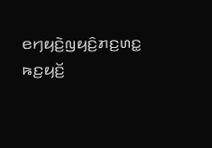ꤕꤚꤟꤢꤧ꤬ꤜꤟꤢꤨ꤬ꤊꤢ꤬ꤛꤢ꤭ ꤒꤢ꤬ꤟꤢꤩ꤬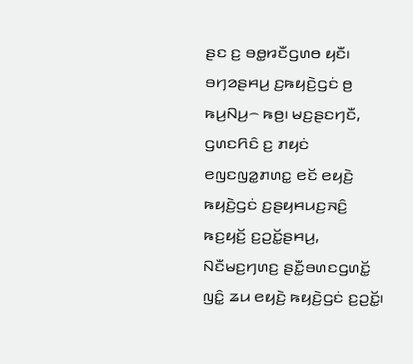ꤔꤢ ꤢ꤬ ꤋꤥ꤭ꤙꤢꤪꤞꤛꤥ ꤟꤢꤪ꤯
ꤋꤚꤤꤔꤌꤣ꤬ ꤢ꤬ꤒꤟꤢꤧ꤬ꤞꤢꤦ ꤥ꤬ ꤒꤣ꤬ꤡꤣ꤬꤮ ꤒꤥ꤬꤯ ꤗꤢ꤬ꤔꤢꤚꤢꤪ, ꤞꤛꤢꤖꤢꤨ ꤢ꤬ ꤊꤟꤢꤦ ꤕꤜꤢꤜꤤ꤭ꤊꤛꤢ꤭ ꤕꤢꤩ ꤕꤟꤢꤧ꤬ ꤒꤟꤢꤧ꤬ꤞꤢꤦ ꤢ꤬ꤔꤟꤌꤣꤢ꤬ꤏꤢꤨ꤬ ꤒꤢ꤬ꤟꤢꤩ꤬ ꤢ꤬ꤑꤢꤩ꤭ꤔꤌꤣ꤬, ꤡꤢꤪꤗꤢ꤬ꤚꤛꤢ꤬ ꤔꤢꤪ꤭ꤋꤛꤢꤞꤛꤢꤩ꤭ ꤜꤢꤨ꤭ ꤘꤣ ꤕꤟꤢꤧ꤬ ꤒꤟꤢꤧ꤬ꤞꤢꤦ ꤢ꤬ꤑꤢꤩ꤭꤯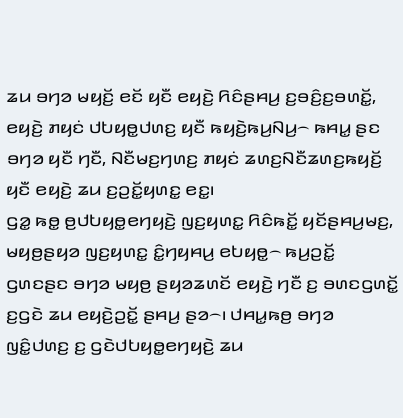ꤘꤣ ꤋꤚꤤ ꤗꤟꤢꤩ꤬ ꤕꤢꤩ ꤟꤢꤪ ꤕꤟꤢꤧ꤬ ꤖꤢꤨꤔꤌꤣ꤬ ꤢ꤬ꤋꤢꤨ꤬ꤢ꤬ꤋꤛꤢꤩ꤭, ꤕꤟꤢꤧ꤬ ꤊꤟꤢꤦ ꤓꤝꤟꤥ꤭ꤓꤛꤢ꤬ ꤟꤢꤪ ꤒꤟꤢꤧ꤬ꤒꤣ꤬ꤡꤣ꤬꤮ ꤒꤌꤣ꤭ ꤔꤢ ꤋꤚꤤ ꤟꤢꤪ ꤚꤢꤪ, ꤡꤢꤪꤗꤢ꤬ꤚꤛꤢ꤬ ꤊꤟꤢꤦ ꤘꤛꤢ꤬ꤡꤢꤪꤘꤛꤢ꤬ꤒꤟꤢꤩ꤬ ꤟꤢꤪ ꤕꤟꤢꤧ꤬ ꤘꤣ ꤢ꤬ꤑꤢꤩ꤭ꤟꤛꤢ꤭ ꤕꤢ꤭꤯
ꤞꤤ꤭ ꤒꤥ꤭ ꤥ꤬ꤓꤝꤟꤥ꤭ꤕꤚꤟꤢꤧ꤬ ꤜꤢ꤬ꤟꤛꤢ꤭ ꤖꤢꤨꤒꤢꤩ꤭ ꤟꤢꤩꤔꤌꤣ꤬ꤗꤢ꤬, ꤗꤟꤥ꤬ꤔꤟꤤ ꤜꤢ꤬ꤟꤛꤢ꤭ ꤢꤨ꤭ꤚꤟꤌꤣ꤬ ꤕꤝꤟꤥ꤭꤮ ꤒꤣ꤬ꤑꤢꤩ꤭ ꤞꤛꤢꤔꤢ ꤋꤚꤤ ꤗꤟꤥ꤬ ꤔꤟꤤꤘꤛꤢꤩ ꤕꤟꤢꤧ꤬ ꤚꤢꤪ ꤢ꤬ ꤋꤛꤢꤞꤛꤢꤩ꤭ ꤢ꤬ꤞꤢꤧ ꤘꤣ ꤕꤟꤢꤧ꤬ꤑꤢꤩ꤭ ꤔꤌꤣ꤬ ꤔꤤ꤮꤯ ꤓꤌꤣ꤭ꤒꤥ꤬ ꤋꤚꤤ ꤜꤢꤨ꤭ꤓꤛꤢ꤬ ꤢ꤬ ꤞꤢꤧꤓꤝꤟꤥ꤭ꤕꤚꤟꤢꤧ꤬ ꤘꤣ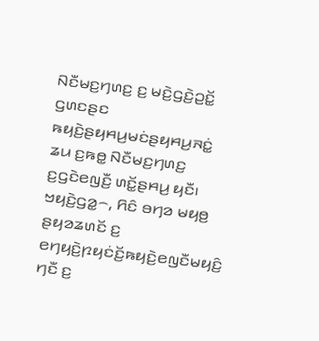ꤡꤢꤪꤗꤢ꤬ꤚꤛꤢ꤬ ꤢ꤬ ꤗꤢꤧ꤬ꤞꤢꤧ꤬ꤑꤢꤩ꤭ ꤞꤛꤢꤔꤢ ꤒꤟꤢꤧ꤬ꤔꤟꤌꤣ꤬ꤗꤢꤦꤔꤟꤌꤣ꤬ꤏꤢꤦ꤭ ꤘꤣ ꤢ꤬ꤒꤥ꤭ ꤡꤢꤪꤗꤢ꤬ꤚꤛꤢ꤬ ꤢ꤬ꤞꤢꤧꤕꤜꤢꤪ꤬ ꤛꤢꤩ꤭ꤔꤌꤣ꤬ ꤟꤢꤪ꤯
ꤠꤟꤢꤧ꤬ꤞꤤ꤭꤮, ꤖꤢꤨ ꤋꤚꤤ ꤗꤟꤥ꤬ ꤔꤟꤤꤘꤛꤢꤩ ꤢ꤬ ꤕꤚꤟꤢꤧ꤬ꤐꤟꤢꤦꤢꤩ꤬ꤒꤟꤢꤧ꤬ꤕꤜꤢꤪꤗꤟꤢꤨ꤬ ꤚꤢꤪ ꤢ꤬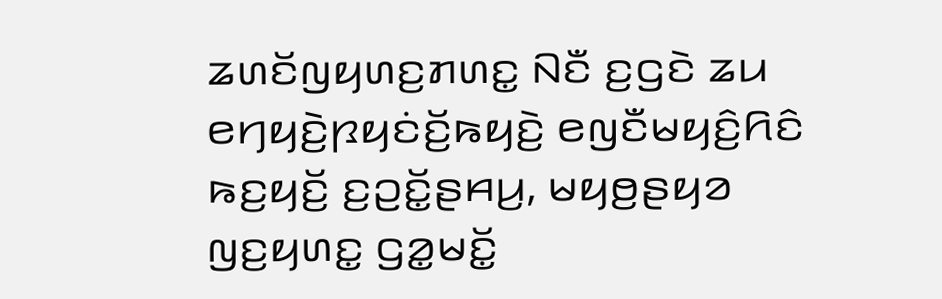ꤘꤛꤢꤩꤜꤟꤛꤢ꤬ꤊꤛꤢ꤭ ꤡꤢꤪ ꤢ꤬ꤞꤢꤧ ꤘꤣ ꤕꤚꤟꤢꤧ꤬ꤐꤟꤢꤦꤢꤩ꤬ꤒꤟꤢꤧ꤬ ꤕꤜꤢꤪꤗꤟꤢꤨ꤬ꤖꤢꤨ ꤒꤢ꤬ꤟꤢꤩ꤬ ꤢ꤬ꤑꤢꤩ꤭ꤔꤌꤣ꤬, ꤗꤟꤥ꤬ꤔꤟꤤ ꤜꤢ꤬ꤟꤛꤢ꤭ ꤞꤤ꤭ꤗꤢꤩ꤭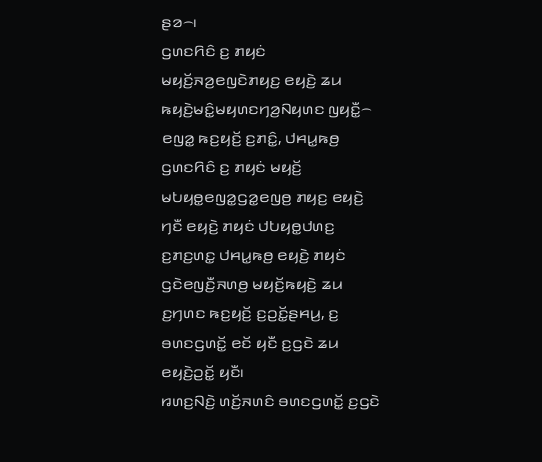ꤔꤤ꤮꤯
ꤞꤛꤢꤖꤢꤨ ꤢ꤬ ꤊꤟꤢꤦ ꤗꤟꤢꤩ꤬ꤏꤤ꤬ꤕꤜꤢꤧꤊꤟꤢ꤬ ꤕꤟꤢꤧ꤬ ꤘꤣ ꤒꤟꤢꤧ꤬ꤗꤢꤨ꤭ꤗꤟꤛꤢꤚꤤ꤬ꤡꤟꤛꤢ ꤜꤟꤢꤪ꤭꤮ ꤕꤜꤤ꤭ ꤒꤢ꤬ꤟꤢꤩ꤬ ꤢ꤬ꤊꤢꤨ꤭, ꤓꤌꤣ꤭ꤒꤥ꤬ ꤞꤛꤢꤖꤢꤨ ꤢ꤬ ꤊꤟꤢꤦ ꤗꤟꤢꤩ꤬ ꤗꤝꤟꤥ꤭ꤕꤜꤤ꤭ꤞꤤ꤭ꤕꤜꤥ꤬ ꤊꤟꤢ꤬ ꤕꤟꤢꤧ꤬ ꤚꤢꤪ ꤕꤟꤢꤧ꤬ ꤊꤟꤢꤦ ꤓꤝꤟꤥ꤭ꤓꤛꤢ꤬ ꤢ꤬ꤊꤢ꤬ꤛꤢ꤭ ꤓꤌꤣ꤭ꤒꤥ꤬ ꤕꤟꤢꤧ꤬ ꤊꤟꤢꤦ ꤞꤢꤧꤕꤜꤢꤪ꤬ꤏꤛꤥ꤬ ꤗꤟꤢꤩ꤬ꤒꤟꤢꤧ꤬ ꤘꤣ ꤢ꤬ꤚꤛꤢ ꤒꤢ꤬ꤟꤢꤩ꤬ ꤢ꤬ꤑꤢꤩ꤭ꤔꤌꤣ꤬, ꤢ꤬ ꤋꤛꤢꤞꤛꤢꤩ꤭ ꤕꤢꤩ ꤟꤢꤪ ꤢ꤬ꤞꤢꤧ ꤘꤣ ꤕꤟꤢꤧ꤬ꤑꤢꤩ꤭ ꤟꤢꤪ꤯
ꤙꤛꤢ꤬ꤡꤢꤧ꤬ ꤛꤢꤩ꤬ꤏꤛꤢꤨ ꤋꤛꤢꤞꤛꤢꤩ꤭ ꤢ꤬ꤞꤢꤧ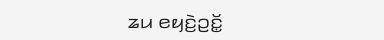ꤘꤣ ꤕꤟꤢꤧ꤬ꤑꤢꤩ꤭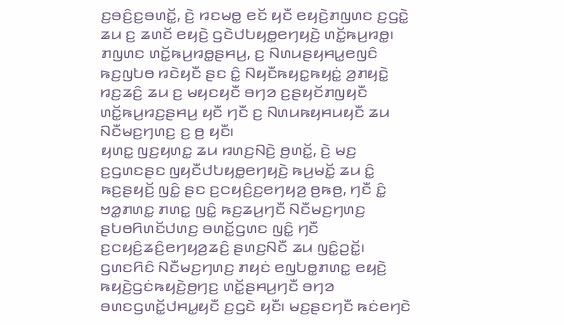ꤢ꤬ꤋꤢꤨ꤬ꤢ꤬ꤋꤛꤢꤩ꤭, ꤢꤧ꤬ ꤙꤢꤗꤥ꤭ ꤕꤢꤩ ꤟꤢꤪ ꤕꤟꤢꤧ꤬ꤊꤜꤛꤢ ꤢ꤬ꤞꤢꤧ꤭ ꤘꤣ ꤢ꤬ ꤘꤛꤢꤩ ꤕꤟꤢꤧ꤬ ꤞꤢꤧꤓꤝꤟꤥ꤭ꤕꤚꤟꤢꤧ꤬ ꤛꤢꤩ꤭ꤒꤣ꤬ꤙꤥ꤭꤯ ꤊꤜꤛꤢ ꤛꤢꤩ꤭ꤒꤣ꤬ꤙꤥ꤭ꤔꤌꤣ꤬, ꤢ꤬ ꤡꤛꤣꤔꤟꤌꤣ꤭ꤕꤜꤢꤨ ꤒꤢ꤬ꤜꤝꤥ ꤙꤢꤧꤟꤢꤪ ꤔꤢ ꤢꤨ꤭ ꤡꤟꤢꤪꤒꤟꤢ꤭ꤒꤟꤢꤦ꤭ ꤤ꤬ꤊꤟꤢꤧ꤭ ꤙꤢ꤬ꤘꤢꤨ꤬ ꤘꤣ ꤢ꤬ ꤗꤟꤢꤟꤢꤪ ꤋꤚꤤ ꤢ꤬ꤔꤟꤢꤩꤊꤜꤟꤢꤪ ꤛꤢꤩ꤭ꤒꤣ꤬ꤙꤢ꤬ꤔꤌꤣ꤬ ꤟꤢꤪ ꤚꤢꤪ ꤢ꤬ ꤡꤛꤣꤒꤟꤌꤣꤟꤢꤪ ꤘꤣ ꤡꤢꤪꤗꤢ꤬ꤚꤛꤢ꤬ ꤢ꤬ ꤥ꤬ ꤟꤢꤪ꤯
ꤟꤛꤢ꤭ ꤜꤢ꤬ꤟꤛꤢ꤭ ꤘꤣ ꤙꤛꤢ꤬ꤡꤢꤧ꤬ ꤥ꤬ꤛꤢꤩ꤭, ꤢꤧ꤬ ꤗꤢ꤬ ꤢ꤬ꤞꤛꤢꤔꤢ ꤜꤟꤢꤪꤓꤝꤟꤥ꤭ꤕꤚꤟꤢꤧ꤬ ꤒꤣ꤬ꤗꤢꤩ꤭ ꤘꤣ ꤢꤨ꤭ ꤒꤢ꤬ꤔꤟꤢꤩ꤬ ꤜꤢꤨ꤭ ꤔꤢ ꤢ꤬ꤍꤟꤢꤨ꤬ꤢ꤬ꤕꤚꤟꤤ꤬ ꤥ꤬ꤒꤥ꤬, ꤚꤢꤪ ꤢꤨ꤭ ꤠꤤ꤭ꤊꤛꤢ꤭ ꤊꤛꤢ꤭ ꤜꤢꤨ꤭ ꤒꤢ꤬ꤘꤣ꤬ꤚꤢꤪ ꤡꤢꤪꤗꤢ꤬ꤚꤛꤢ꤬ ꤔꤝꤥꤖꤛꤢꤩꤓꤛꤢ꤬ ꤋꤛꤢꤩ꤭ꤞꤛꤢ ꤜꤢꤨ꤭ ꤚꤢꤪ ꤢ꤬ꤍꤟꤢꤨ꤬ꤘꤢꤨ꤬ꤕꤚꤟꤤ꤬ꤘꤢꤨ꤬ ꤔꤛꤢ꤬ꤡꤢꤪ ꤘꤣ ꤜꤢꤨ꤭ꤑꤢꤩ꤭꤯
ꤞꤛꤢꤖꤢꤨ ꤡꤢꤪꤗꤢ꤬ꤚꤛꤢ꤬ ꤊꤟꤢꤦ ꤕꤜꤝꤥ꤭ꤊꤛꤢ꤭ ꤕꤟꤢꤧ꤬ ꤒꤟꤢꤧ꤬ꤞꤢꤦꤒꤟꤢꤧ꤬ꤥ꤬ꤚꤢ꤬ ꤛꤢꤩ꤭ꤔꤌꤣ꤬ꤚꤢꤪ ꤋꤚꤤ ꤋꤛꤢꤞꤛꤢꤩ꤭ꤓꤌꤣ꤭ꤟꤢꤪ ꤢ꤬ꤞꤢꤧ ꤟꤢꤪ꤯ ꤗꤢ꤬ꤔꤢꤚꤢꤪ ꤒꤢꤦꤕꤚꤢꤧ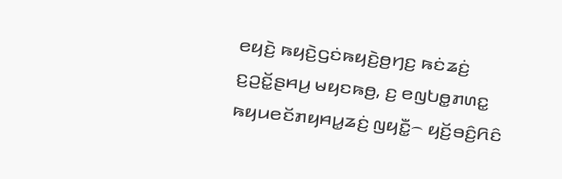ꤕꤟꤢꤧ꤬ ꤒꤟꤢꤧ꤬ꤞꤢꤦꤒꤟꤢꤧ꤬ꤥ꤬ꤚꤢ꤬ ꤒꤢꤦꤘꤢꤦ꤬ ꤢ꤬ꤑꤢꤩ꤭ꤔꤌꤣ꤬ ꤗꤟꤢꤒꤥ꤬, ꤢ꤬ ꤕꤜꤝꤥ꤭ꤊꤛꤢ꤭ ꤒꤟꤣꤕꤢꤩꤊꤟꤌꤣ꤭ꤘꤢꤦ꤬ ꤜꤟꤢꤪ꤭꤮ ꤟꤢꤩ꤬ꤋꤢꤨ꤬ꤖꤢꤨ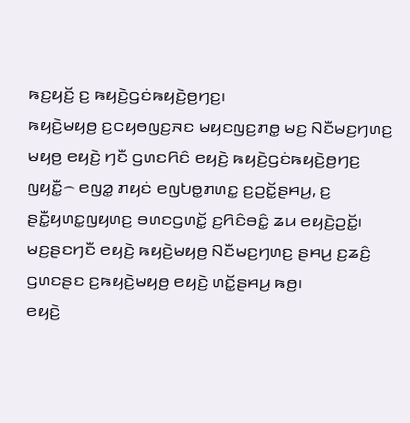ꤒꤢ꤬ꤟꤢꤩ꤬ ꤢ꤬ ꤒꤟꤢꤧ꤬ꤞꤢꤦꤒꤟꤢꤧ꤬ꤥ꤬ꤚꤢ꤬꤯
ꤒꤟꤢꤧ꤬ꤗꤟꤥ꤬ ꤢ꤬ꤍꤟꤥꤜꤢ꤬ꤏꤢ ꤗꤟꤢꤜꤢ꤬ꤊꤥ꤭ ꤗꤢ꤬ ꤡꤢꤪꤗꤢ꤬ꤚꤛꤢ꤬ ꤗꤟꤥ꤬ ꤕꤟꤢꤧ꤬ ꤚꤢꤪ ꤞꤛꤢꤖꤢꤨ ꤕꤟꤢꤧ꤬ ꤒꤟꤢꤧ꤬ꤞꤢꤦꤒꤟꤢꤧ꤬ꤥ꤬ꤚꤢ꤬ ꤜꤟꤢꤪ꤭꤮ ꤕꤜꤤ꤭ ꤊꤟꤢꤦ ꤕꤜꤝꤥ꤭ꤊꤛꤢ꤭ ꤢ꤬ꤑꤢꤩ꤭ꤔꤌꤣ꤬, ꤢ꤬ ꤔꤢꤪ꤭ꤟꤛꤢ꤭ꤜꤟꤛꤢ꤬ ꤋꤛꤢꤞꤛꤢꤩ꤭ ꤢ꤬ꤖꤢꤨꤋꤢꤨ꤭ ꤘꤣ ꤕꤟꤢꤧ꤬ꤑꤢꤩ꤭꤯ ꤗꤢ꤬ꤔꤢꤚꤢꤪ ꤕꤟꤢꤧ꤬ ꤒꤟꤢꤧ꤬ꤗꤟꤥ꤬ ꤡꤢꤪꤗꤢ꤬ꤚꤛꤢ꤬ ꤔꤌꤣ꤬ ꤢ꤬ꤘꤢꤨ꤬ ꤞꤛꤢꤔꤢ ꤢ꤬ꤒꤟꤢꤧ꤬ꤗꤟꤥ꤬ ꤕꤟꤢꤧ꤬ ꤛꤢꤩ꤭ꤔꤌꤣ꤬ ꤒꤥ꤬꤯
ꤕꤟꤢꤧ꤬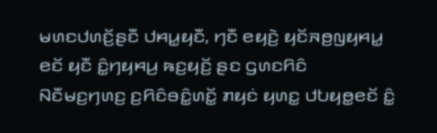ꤗꤛꤢꤓꤛꤢꤩ꤬ꤔꤢꤪ ꤓꤌꤣ꤭ꤟꤢꤪ, ꤚꤢꤪ ꤕꤟꤢꤧ꤬ ꤟꤢꤩꤏꤥ꤬ꤜꤟꤌꤣ꤭ ꤕꤢꤩ ꤟꤢꤪ ꤢꤨ꤭ꤚꤟꤌꤣ꤬ ꤒꤢ꤬ꤟꤢꤩ꤬ ꤔꤢ ꤞꤛꤢꤖꤢꤨ ꤡꤢꤪꤗꤢ꤬ꤚꤛꤢ꤬ ꤢ꤬ꤖꤢꤨꤋꤢꤨ꤭ꤛꤢꤩ꤭ ꤊꤟꤢꤦ ꤟꤛꤢ꤭ ꤓꤝꤟꤥ꤭ꤕꤢꤩ ꤢꤨ꤭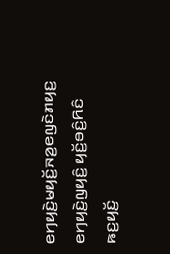ꤕꤚꤟꤢꤧ꤬ꤗꤟꤢꤩ꤬ꤏꤤ꤬ꤕꤜꤢꤧꤊꤟꤢ꤬ ꤕꤚꤟꤢꤧ꤬ꤜꤟꤢꤨ꤬ ꤟꤢꤩ꤬ꤋꤢꤨ꤬ꤖꤢꤨ ꤒꤢ꤬ꤟꤢꤩ꤬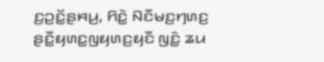ꤢ꤬ꤑꤢꤩ꤭ꤔꤌꤣ꤬, ꤖꤢꤧ꤭ ꤡꤢꤪꤗꤢ꤬ꤚꤛꤢ꤬ ꤔꤢꤪ꤭ꤟꤛꤢ꤭ꤜꤟꤛꤢ꤬ꤟꤢꤪ ꤜꤢꤨ꤭ ꤘꤣ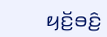ꤟꤢꤩ꤬ꤋꤢꤨ꤬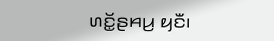ꤛꤢꤩ꤭ꤔꤌꤣ꤬ ꤟꤢꤪ꤯